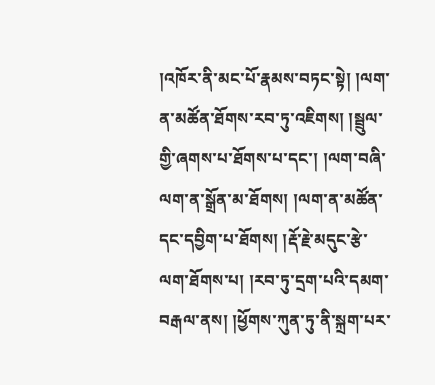།འཁོར་ནི་མང་པོ་རྣམས་བཏང་སྟེ། །ལག་ན་མཚོན་ཐོགས་རབ་ཏུ་འཇིགས། །སྦྲུལ་གྱི་ཞགས་པ་ཐོགས་པ་དང་། །ལག་བཞི་ལག་ན་སྒྲོན་མ་ཐོགས། །ལག་ན་མཚོན་དང་དབྱིག་པ་ཐོགས། །རྡོ་རྗེ་མདུང་རྩེ་ལག་ཐོགས་པ། །རབ་ཏུ་དྲག་པའི་དམག་བརྒལ་ནས། །ཕྱོགས་ཀུན་ཏུ་ནི་སྐྲག་པར་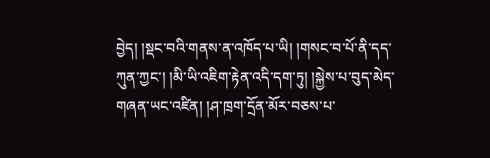བྱེད། །སྡང་བའི་གནས་ན་འཁོད་པ་ཡི། །གསང་བ་པོ་ནི་དད་ཀུན་ཀྱང་། །མི་ཡི་འཇིག་རྟེན་འདི་དག་ཏུ། །སྐྱེས་པ་བུད་མེད་གཞན་ཡང་འཛིན། །ཤ་ཁྲག་དྲོན་མོར་བཅས་པ་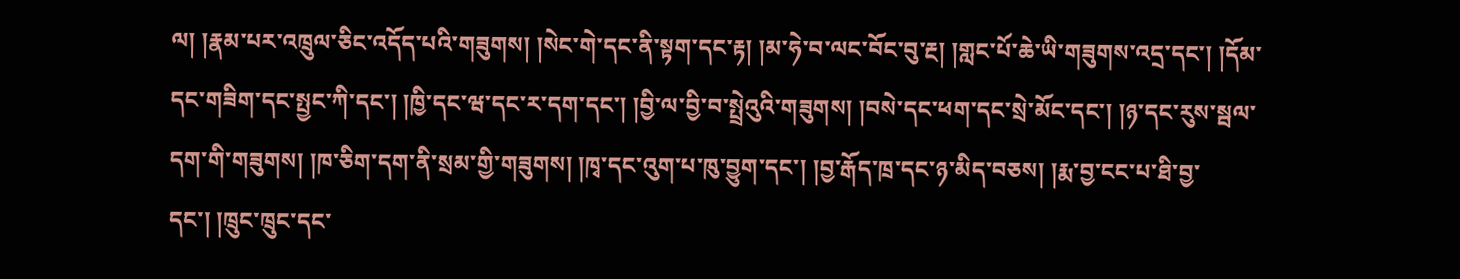ལ། །རྣམ་པར་འཁྲུལ་ཅིང་འདོད་པའི་གཟུགས། །སེང་གེ་དང་ནི་སྟག་དང་རྟ། །མ་ཧེ་བ་ལང་བོང་བུ་རྔ། །གླང་པོ་ཆེ་ཡི་གཟུགས་འདྲ་དང་། །དོམ་དང་གཟིག་དང་སྤྱང་ཀི་དང་། །ཁྱི་དང་ཝ་དང་ར་དག་དང་། །བྱི་ལ་བྱི་བ་སྤྲེའུའི་གཟུགས། །བསེ་དང་ཕག་དང་སྲེ་མོང་དང་། །ཉ་དང་རུས་སྦལ་དག་གི་གཟུགས། །ཁ་ཅིག་དག་ནི་སྲམ་གྱི་གཟུགས། །ཁྭ་དང་འུག་པ་ཁུ་བྱུག་དང་། །བྱ་རྒོད་ཁྲ་དང་ཉ་མིད་བཅས། །རྨ་བྱ་ངང་པ་ཐི་བྱ་དང་། །ཁྲུང་ཁྲུང་དང་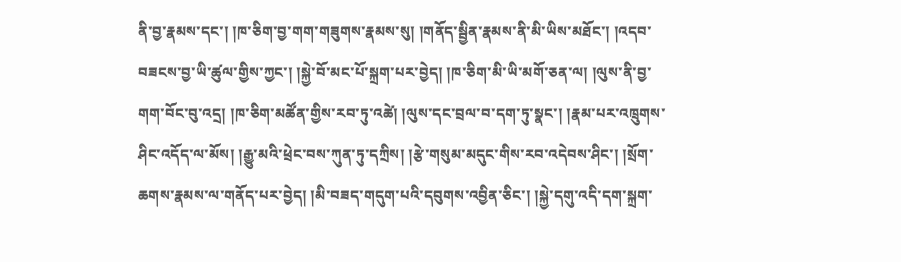ནི་བྱ་རྣམས་དང་། །ཁ་ཅིག་བྱ་གག་གཟུགས་རྣམས་སུ། །གནོད་སྦྱིན་རྣམས་ནི་མི་ཡིས་མཐོང་། །འདབ་བཟངས་བྱ་ཡི་ཚུལ་གྱིས་ཀྱང་། །སྐྱེ་བོ་མང་པོ་སྐྲག་པར་བྱེད། །ཁ་ཅིག་མི་ཡི་མགོ་ཅན་ལ། །ལུས་ནི་བྱ་གག་བོང་བུ་འདྲ། །ཁ་ཅིག་མཚོན་གྱིས་རབ་ཏུ་འཚེ། །ལུས་དང་བྲལ་བ་དག་ཏུ་སྣང་། །རྣམ་པར་འཁྲུགས་ཤིང་འདོད་ལ་མོས། །རྒྱུ་མའི་ཕྲེང་བས་ཀུན་ཏུ་དཀྲིས། །རྩེ་གསུམ་མདུང་གིས་རབ་འདེབས་ཤིང་། །སྲོག་ཆགས་རྣམས་ལ་གནོད་པར་བྱེད། །མི་བཟད་གདུག་པའི་དབུགས་འབྱིན་ཅིང་། །སྐྱེ་དགུ་འདི་དག་སྐྲག་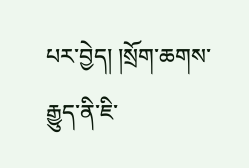པར་བྱེད། །སྲོག་ཆགས་རྒྱུད་ནི་ཇི་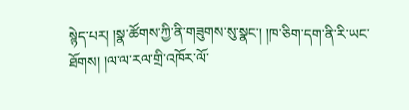སྙེད་པར། །སྣ་ཚོགས་ཀྱི་ནི་གཟུགས་སུ་སྣང་། །ཁ་ཅིག་དག་ནི་རི་ཡང་ཐོགས། །ལ་ལ་རལ་གྲི་འཁོར་ལོ་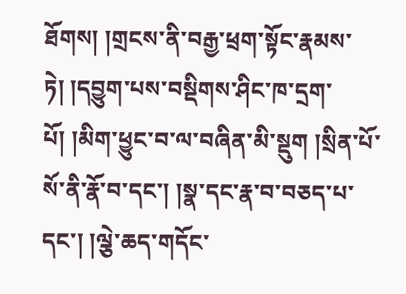ཐོགས། །གྲངས་ནི་བརྒྱ་ཕྲག་སྟོང་རྣམས་ཏེ། །དབྱུག་པས་བསྡིགས་ཤིང་ཁ་དྲག་པོ། །མིག་ཕྱུང་བ་ལ་བཞིན་མི་སྡུག །སྲིན་པོ་སོ་ནི་རྣོ་བ་དང་། །སྣ་དང་རྣ་བ་བཅད་པ་དང་། །ལྕེ་ཆད་གདོང་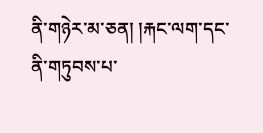ནི་གཉེར་མ་ཅན། །རྐང་ལག་དང་ནི་གཏུབས་པ་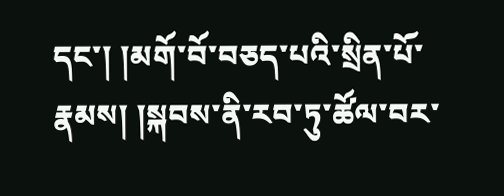དང་། །མགོ་བོ་བཅད་པའི་སྲིན་པོ་རྣམས། །སྐབས་ནི་རབ་ཏུ་ཚོལ་བར་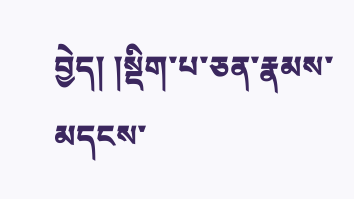བྱེད། །སྡིག་པ་ཅན་རྣམས་མདངས་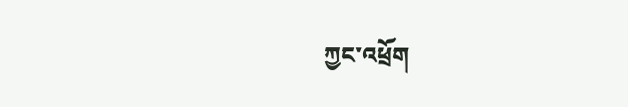ཀྱང་འཕྲོག